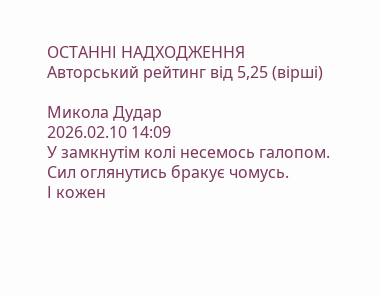ОСТАННІ НАДХОДЖЕННЯ
Авторський рейтинг від 5,25 (вірші)

Микола Дудар
2026.02.10 14:09
У замкнутім колі несемось галопом.
Сил оглянутись бракує чомусь.
І кожен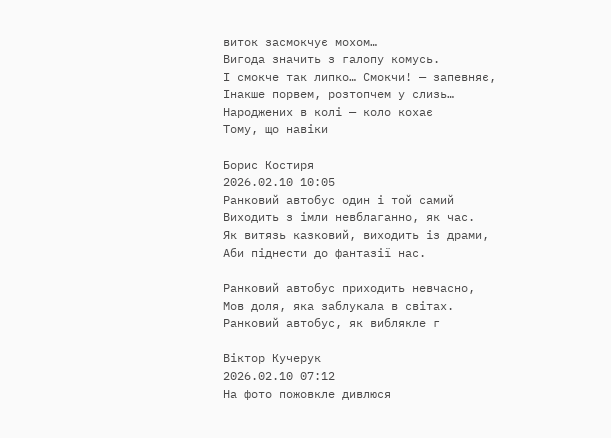виток засмокчує мохом…
Вигода значить з галопу комусь.
І смокче так липко… Смокчи! — запевняє,
Інакше порвем, розтопчем у слизь…
Народжених в колі — коло кохає
Тому, що навіки

Борис Костиря
2026.02.10 10:05
Ранковий автобус один і той самий
Виходить з імли невблаганно, як час.
Як витязь казковий, виходить із драми,
Аби піднести до фантазії нас.

Ранковий автобус приходить невчасно,
Мов доля, яка заблукала в світах.
Ранковий автобус, як виблякле г

Віктор Кучерук
2026.02.10 07:12
На фото пожовкле дивлюся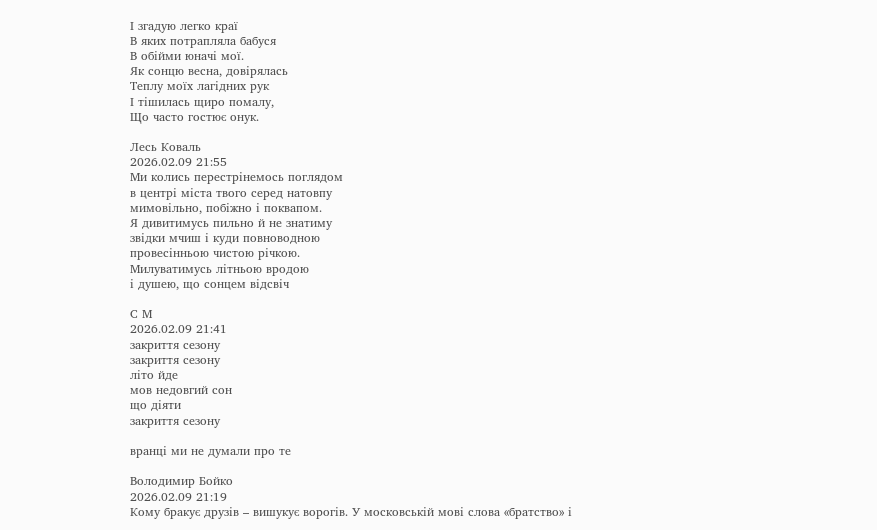І згадую легко краї
В яких потрапляла бабуся
В обійми юначі мої.
Як сонцю весна, довірялась
Теплу моїх лагідних рук
І тішилась щиро помалу,
Що часто гостює онук.

Лесь Коваль
2026.02.09 21:55
Ми колись перестрінемось поглядом
в центрі міста твого серед натовпу
мимовільно, побіжно і поквапом.
Я дивитимусь пильно й не знатиму
звідки мчиш і куди повноводною
провесінньою чистою річкою.
Милуватимусь літньою вродою
і душею, що сонцем відсвіч

С М
2026.02.09 21:41
закриття сезону
закриття сезону
літо йде
мов недовгий сон
що діяти
закриття сезону

вранці ми не думали про те

Володимир Бойко
2026.02.09 21:19
Кому бракує друзів – вишукує ворогів. У московській мові слова «братство» і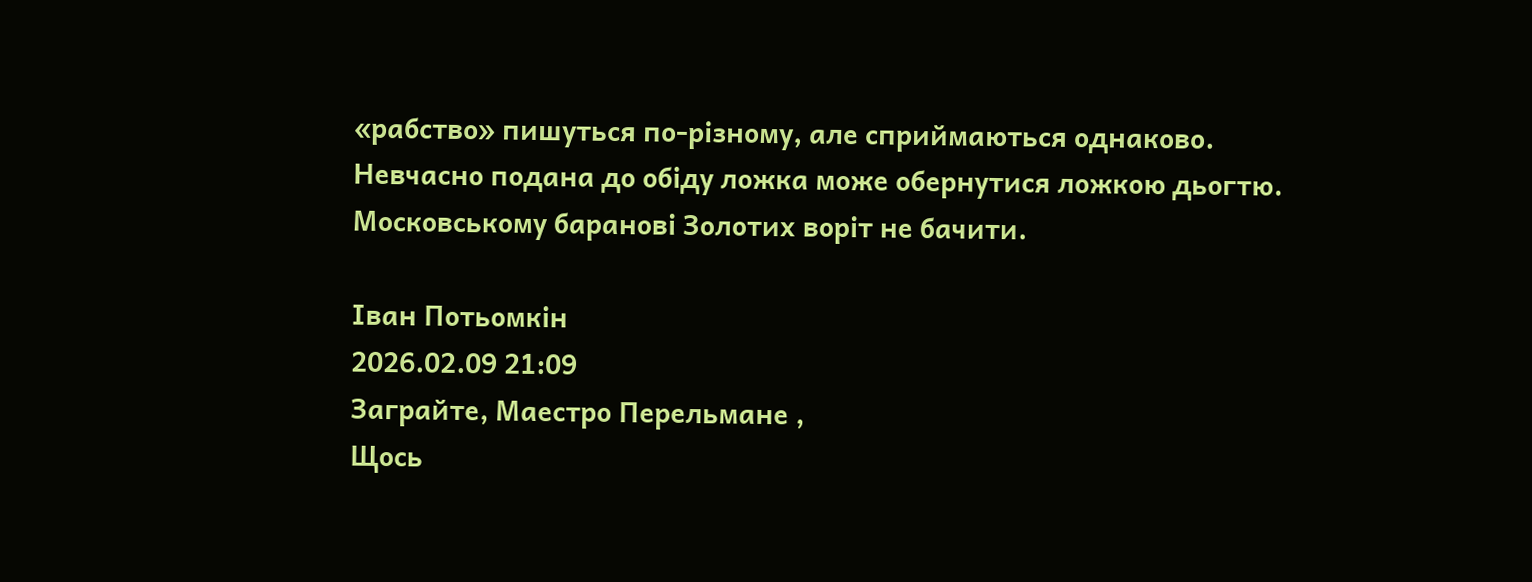«рабство» пишуться по-різному, але сприймаються однаково. Невчасно подана до обіду ложка може обернутися ложкою дьогтю. Московському баранові Золотих воріт не бачити.

Іван Потьомкін
2026.02.09 21:09
Заграйте, Маестро Перельмане ,
Щось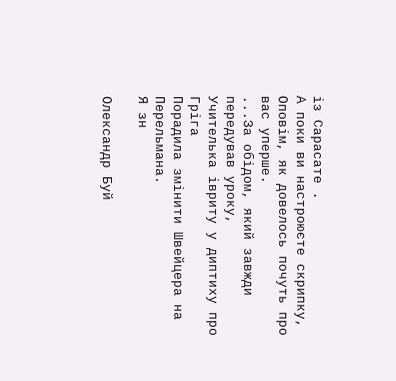із Сарасате .
А поки ви настроюєте скрипку,
Оповім, як довелось почуть про вас уперше.
...За обідом, який завжди передував уроку,
Учителька івриту у диптиху про Гріга
Порадила змінити Швейцера на Перельмана.
Я зн

Олександр Буй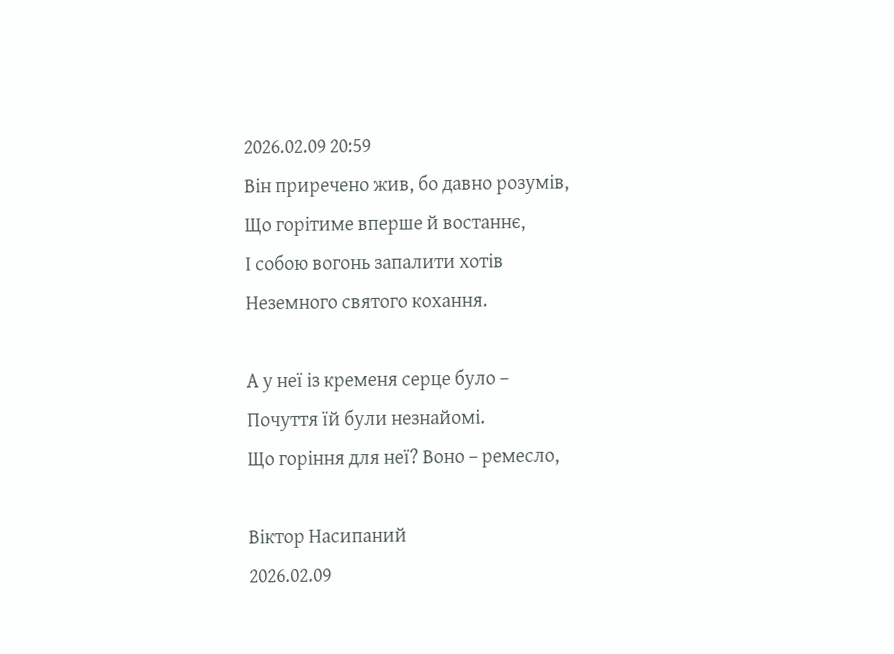2026.02.09 20:59
Він приречено жив, бо давно розумів,
Що горітиме вперше й востаннє,
І собою вогонь запалити хотів
Неземного святого кохання.

А у неї із кременя серце було –
Почуття їй були незнайомі.
Що горіння для неї? Воно – ремесло,

Віктор Насипаний
2026.02.09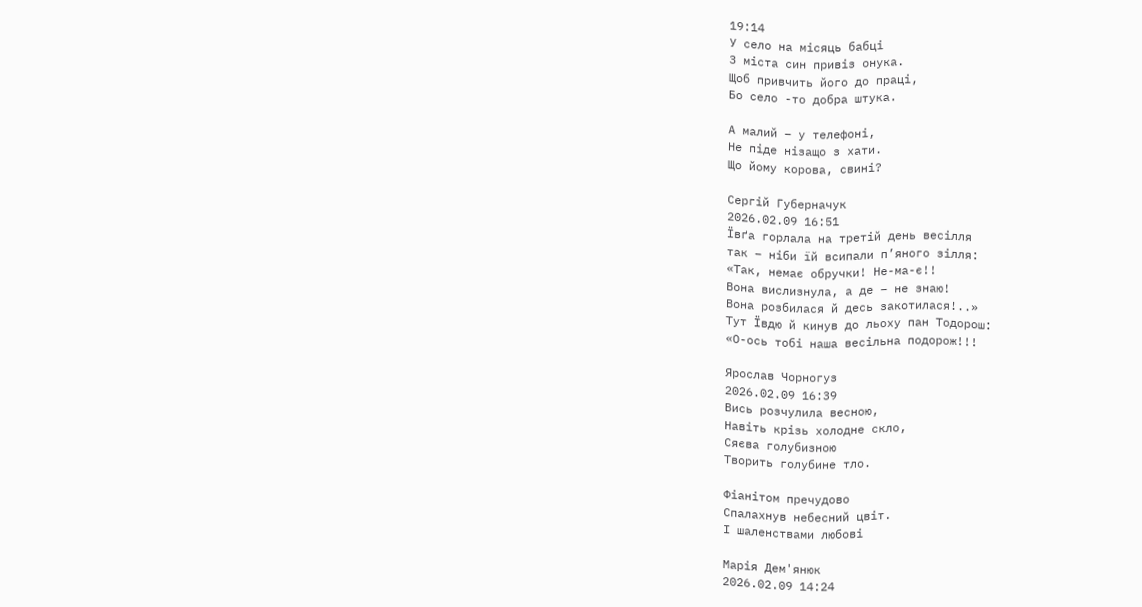19:14
У село на місяць бабці
З міста син привіз онука.
Щоб привчить його до праці,
Бо село -то добра штука.

А малий – у телефоні,
Не піде нізащо з хати.
Що йому корова, свині?

Сергій Губерначук
2026.02.09 16:51
Ївґа горлала на третій день весілля
так – ніби їй всипали п’яного зілля:
«Так, немає обручки! Не-ма-є!!
Вона вислизнула, а де – не знаю!
Вона розбилася й десь закотилася!..»
Тут Ївдю й кинув до льоху пан Тодорош:
«О-ось тобі наша весільна подорож!!!

Ярослав Чорногуз
2026.02.09 16:39
Вись розчулила весною,
Навіть крізь холодне скло,
Сяєва голубизною
Творить голубине тло.

Фіанітом пречудово
Спалахнув небесний цвіт.
І шаленствами любові

Марія Дем'янюк
2026.02.09 14:24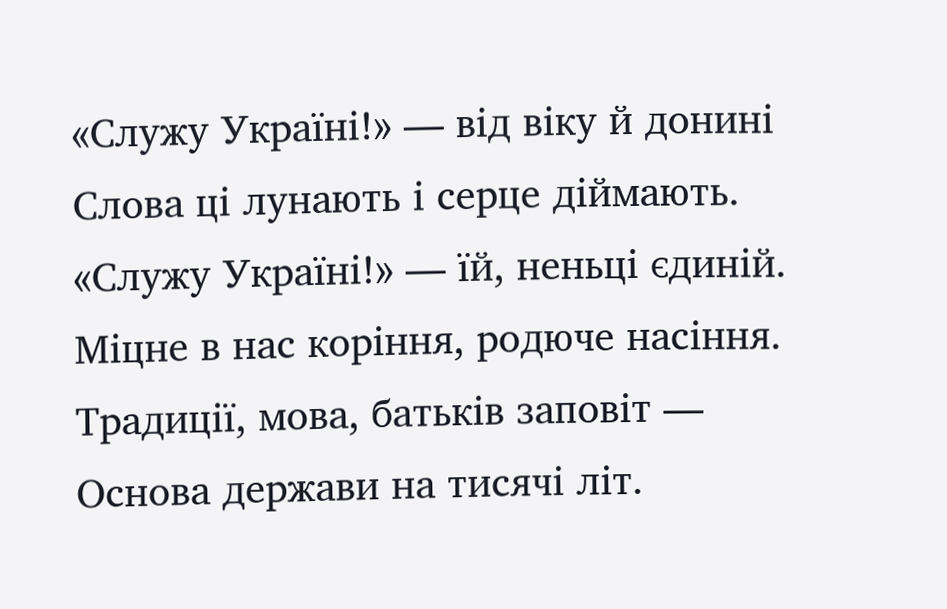«Служу Україні!» — від віку й донині
Слова ці лунають і серце діймають.
«Служу Україні!» — їй, неньці єдиній.
Міцне в нас коріння, родюче насіння.
Традиції, мова, батьків заповіт —
Основа держави на тисячі літ.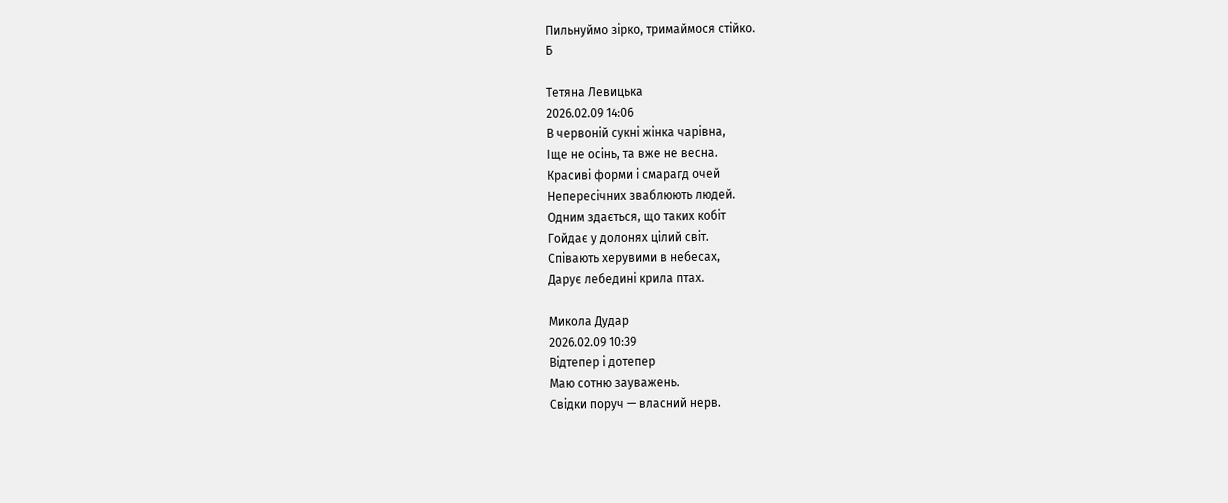Пильнуймо зірко, тримаймося стійко.
Б

Тетяна Левицька
2026.02.09 14:06
В червоній сукні жінка чарівна,
Іще не осінь, та вже не весна.
Красиві форми і смарагд очей
Непересічних зваблюють людей.
Одним здається, що таких кобіт
Гойдає у долонях цілий світ.
Співають херувими в небесах,
Дарує лебедині крила птах.

Микола Дудар
2026.02.09 10:39
Відтепер і дотепер
Маю сотню зауважень.
Свідки поруч — власний нерв.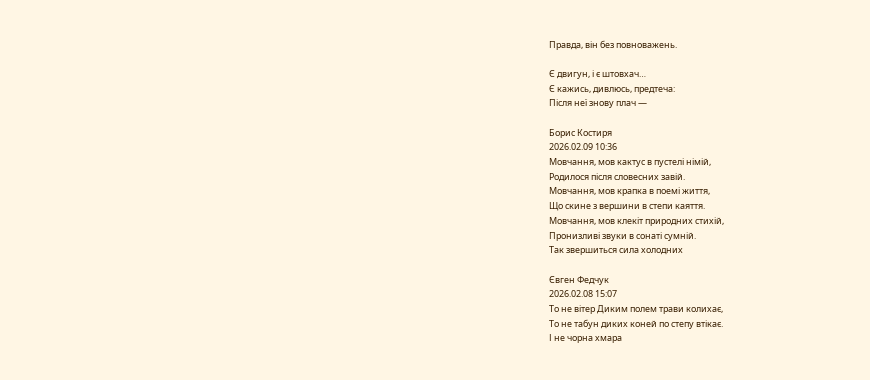Правда, він без повноважень.

Є двигун, і є штовхач…
Є кажись, дивлюсь, предтеча:
Після неї знову плач —

Борис Костиря
2026.02.09 10:36
Мовчання, мов кактус в пустелі німій,
Родилося після словесних завій.
Мовчання, мов крапка в поемі життя,
Що скине з вершини в степи каяття.
Мовчання, мов клекіт природних стихій,
Пронизливі звуки в сонаті сумній.
Так звершиться сила холодних

Євген Федчук
2026.02.08 15:07
То не вітер Диким полем трави колихає,
То не табун диких коней по степу втікає.
І не чорна хмара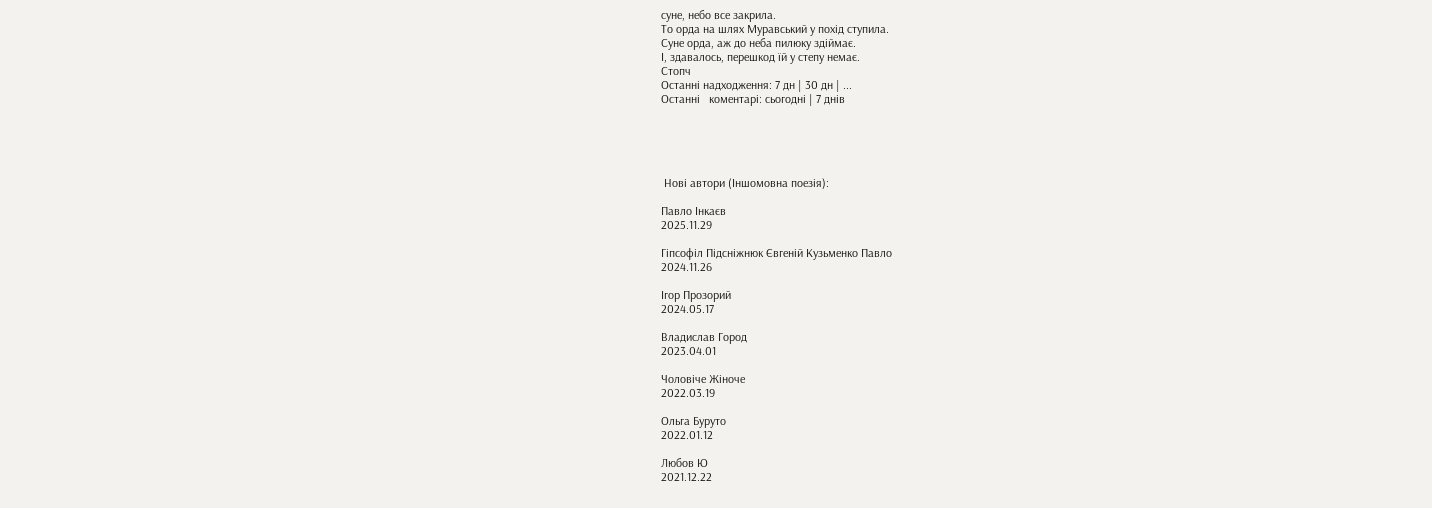суне, небо все закрила.
То орда на шлях Муравський у похід ступила.
Суне орда, аж до неба пилюку здіймає.
І, здавалось, перешкод їй у степу немає.
Стопч
Останні надходження: 7 дн | 30 дн | ...
Останні   коментарі: сьогодні | 7 днів





 Нові автори (Іншомовна поезія):

Павло Інкаєв
2025.11.29

Гіпсофіл Підсніжнюк Євгеній Кузьменко Павло
2024.11.26

Ігор Прозорий
2024.05.17

Владислав Город
2023.04.01

Чоловіче Жіноче
2022.03.19

Ольга Буруто
2022.01.12

Любов Ю
2021.12.22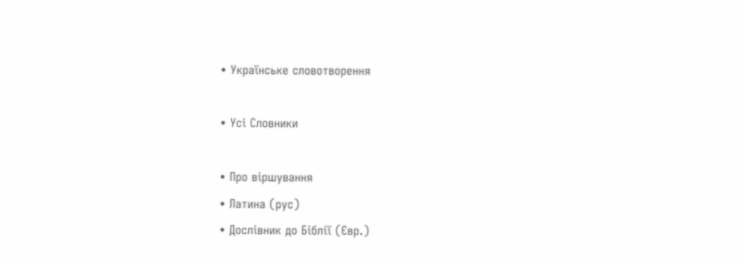• Українське словотворення

• Усі Словники

• Про віршування
• Латина (рус)
• Дослівник до Біблії (Євр.)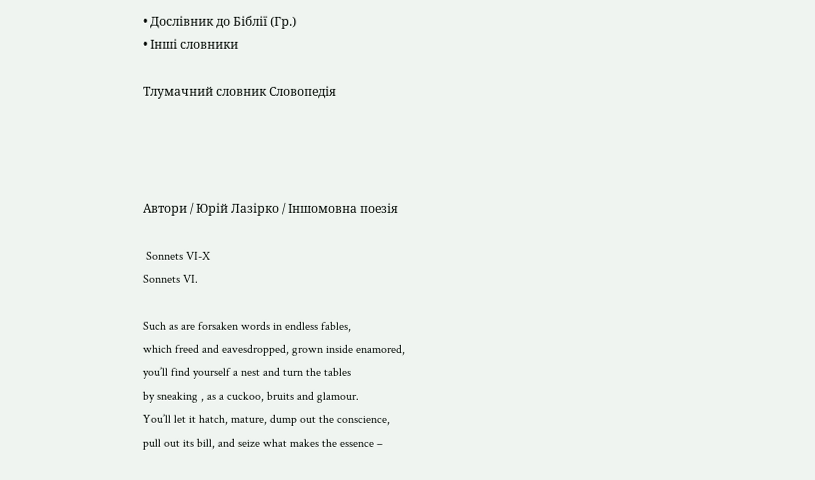• Дослівник до Біблії (Гр.)
• Інші словники

Тлумачний словник Словопедія




Автори / Юрій Лазірко / Іншомовна поезія

 Sonnets VI-X
Sonnets VI.

Such as are forsaken words in endless fables,
which freed and eavesdropped, grown inside enamored,
you’ll find yourself a nest and turn the tables
by sneaking , as a cuckoo, bruits and glamour.
You’ll let it hatch, mature, dump out the conscience,
pull out its bill, and seize what makes the essence –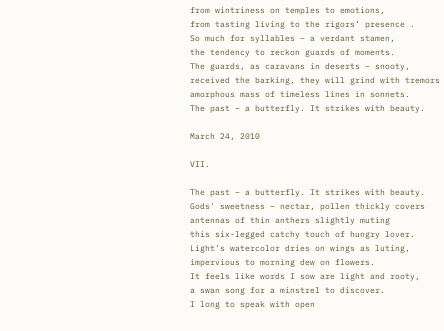from wintriness on temples to emotions,
from tasting living to the rigors’ presence .
So much for syllables – a verdant stamen,
the tendency to reckon guards of moments.
The guards, as caravans in deserts – snooty,
received the barking, they will grind with tremors
amorphous mass of timeless lines in sonnets.
The past – a butterfly. It strikes with beauty.

March 24, 2010

VII.

The past – a butterfly. It strikes with beauty.
Gods' sweetness – nectar, pollen thickly covers
antennas of thin anthers slightly muting
this six-legged catchy touch of hungry lover.
Light’s watercolor dries on wings as luting,
impervious to morning dew on flowers.
It feels like words I sow are light and rooty,
a swan song for a minstrel to discover.
I long to speak with open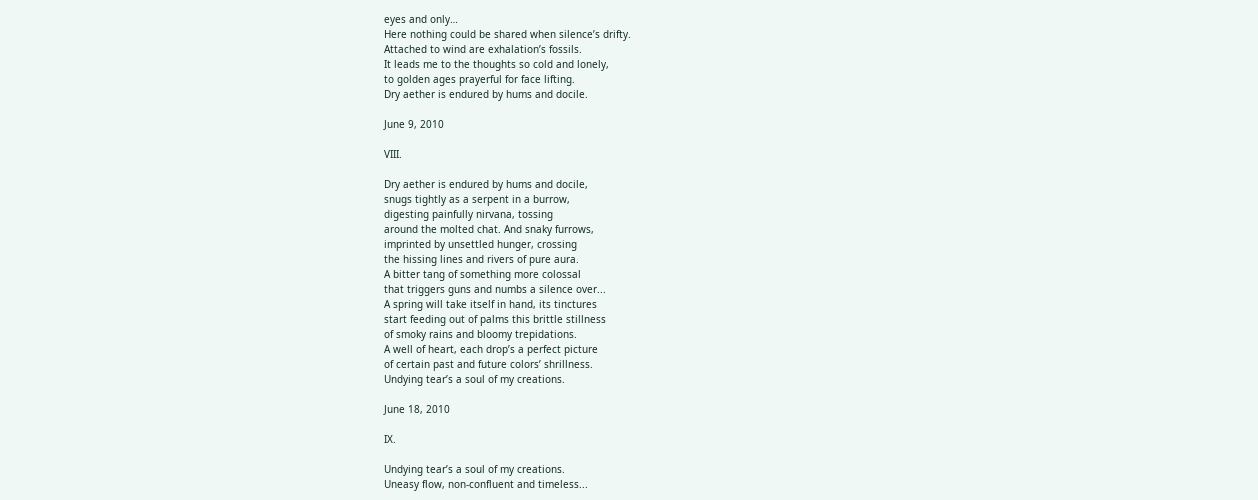eyes and only…
Here nothing could be shared when silence’s drifty.
Attached to wind are exhalation’s fossils.
It leads me to the thoughts so cold and lonely,
to golden ages prayerful for face lifting.
Dry aether is endured by hums and docile.

June 9, 2010

VIII.

Dry aether is endured by hums and docile,
snugs tightly as a serpent in a burrow,
digesting painfully nirvana, tossing
around the molted chat. And snaky furrows,
imprinted by unsettled hunger, crossing
the hissing lines and rivers of pure aura.
A bitter tang of something more colossal
that triggers guns and numbs a silence over...
A spring will take itself in hand, its tinctures
start feeding out of palms this brittle stillness
of smoky rains and bloomy trepidations.
A well of heart, each drop’s a perfect picture
of certain past and future colors’ shrillness.
Undying tear’s a soul of my creations.

June 18, 2010

IX.

Undying tear’s a soul of my creations.
Uneasy flow, non-confluent and timeless...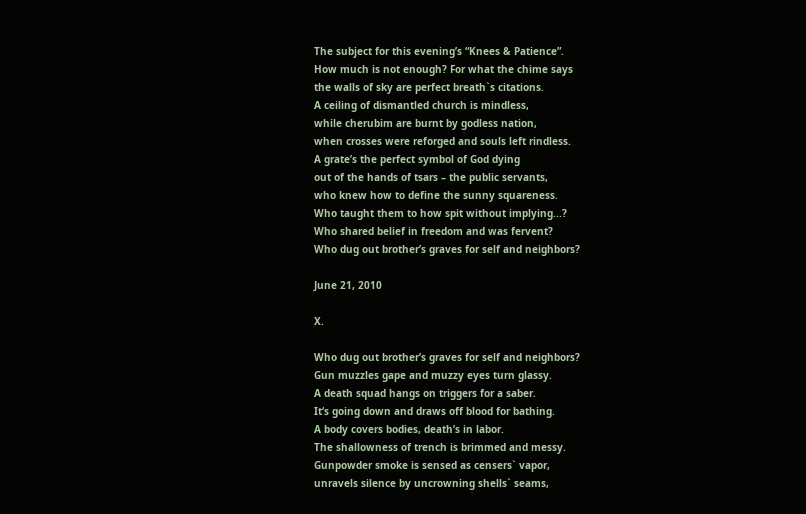The subject for this evening’s “Knees & Patience”.
How much is not enough? For what the chime says
the walls of sky are perfect breath`s citations.
A ceiling of dismantled church is mindless,
while cherubim are burnt by godless nation,
when crosses were reforged and souls left rindless.
A grate’s the perfect symbol of God dying
out of the hands of tsars – the public servants,
who knew how to define the sunny squareness.
Who taught them to how spit without implying...?
Who shared belief in freedom and was fervent?
Who dug out brother’s graves for self and neighbors?

June 21, 2010

X.

Who dug out brother’s graves for self and neighbors?
Gun muzzles gape and muzzy eyes turn glassy.
A death squad hangs on triggers for a saber.
It‘s going down and draws off blood for bathing.
A body covers bodies, death’s in labor.
The shallowness of trench is brimmed and messy.
Gunpowder smoke is sensed as censers` vapor,
unravels silence by uncrowning shells` seams,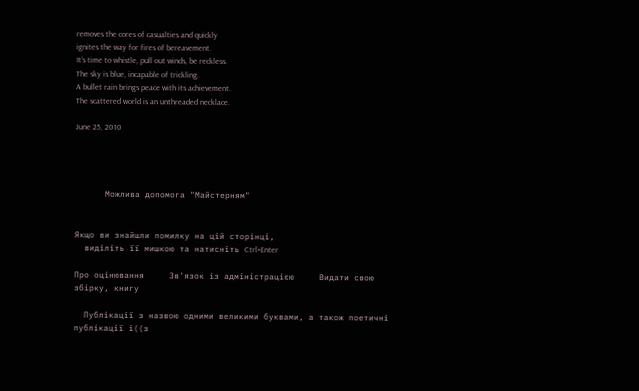removes the cores of casualties and quickly
ignites the way for fires of bereavement.
It’s time to whistle, pull out winds, be reckless.
The sky is blue, incapable of trickling.
A bullet rain brings peace with its achievement.
The scattered world is an unthreaded necklace.

June 25, 2010




      Можлива допомога "Майстерням"


Якщо ви знайшли помилку на цiй сторiнцi,
  видiлiть її мишкою та натисніть Ctrl+Enter

Про оцінювання     Зв'язок із адміністрацією     Видати свою збірку, книгу

  Публікації з назвою одними великими буквами, а також поетичні публікації і((з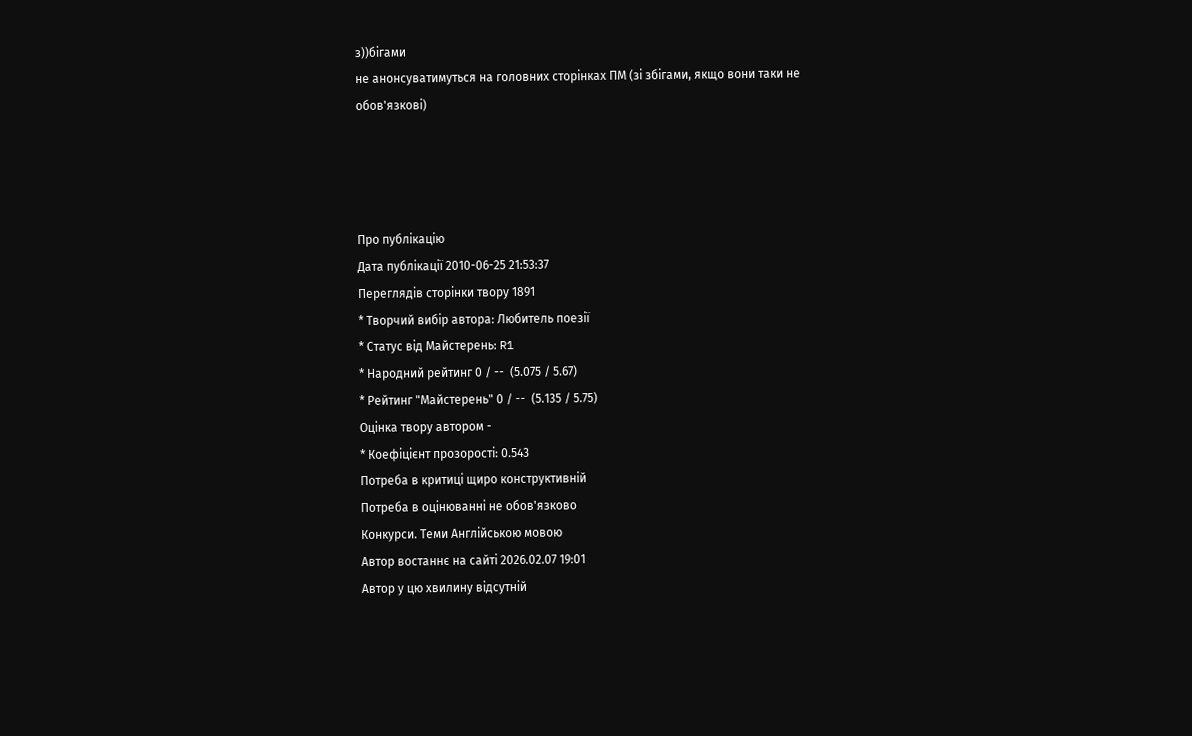з))бігами
не анонсуватимуться на головних сторінках ПМ (зі збігами, якщо вони таки не обов'язкові)




Про публікацію
Дата публікації 2010-06-25 21:53:37
Переглядів сторінки твору 1891
* Творчий вибір автора: Любитель поезії
* Статус від Майстерень: R1
* Народний рейтинг 0 / --  (5.075 / 5.67)
* Рейтинг "Майстерень" 0 / --  (5.135 / 5.75)
Оцінка твору автором -
* Коефіцієнт прозорості: 0.543
Потреба в критиці щиро конструктивній
Потреба в оцінюванні не обов'язково
Конкурси. Теми Англійською мовою
Автор востаннє на сайті 2026.02.07 19:01
Автор у цю хвилину відсутній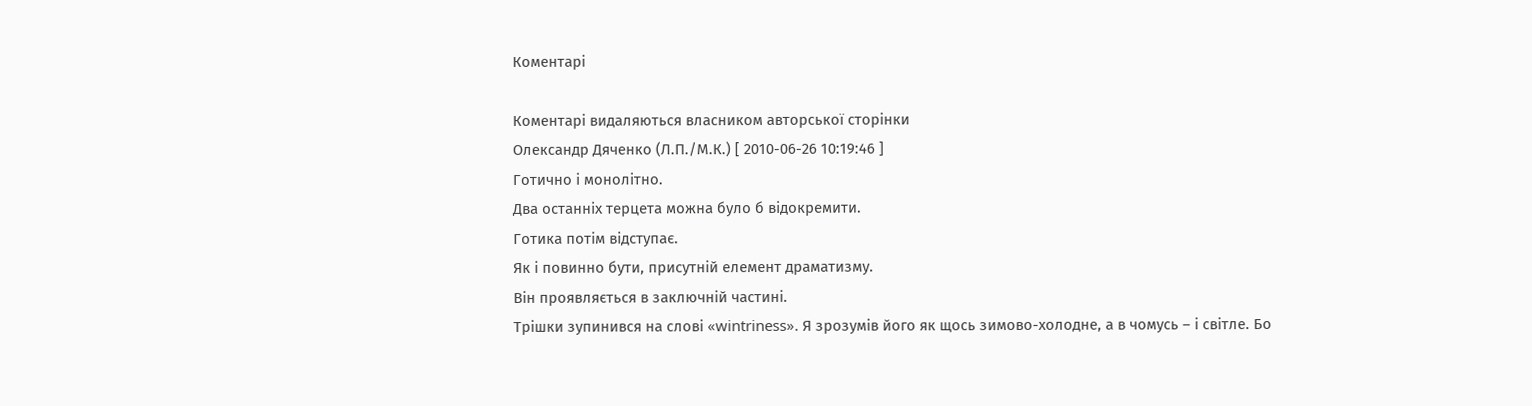Коментарі

Коментарі видаляються власником авторської сторінки
Олександр Дяченко (Л.П./М.К.) [ 2010-06-26 10:19:46 ]
Готично і монолітно.
Два останніх терцета можна було б відокремити.
Готика потім відступає.
Як і повинно бути, присутній елемент драматизму.
Він проявляється в заключній частині.
Трішки зупинився на слові «wintriness». Я зрозумів його як щось зимово-холодне, а в чомусь – і світле. Бо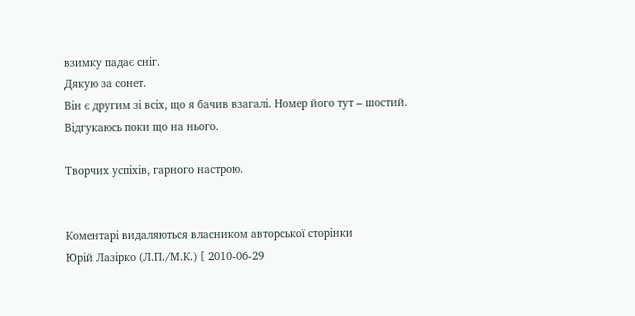взимку падає сніг.
Дякую за сонет.
Він є другим зі всіх, що я бачив взагалі. Номер його тут – шостий.
Відгукаюсь поки що на нього.

Творчих успіхів, гарного настрою.


Коментарі видаляються власником авторської сторінки
Юрій Лазірко (Л.П./М.К.) [ 2010-06-29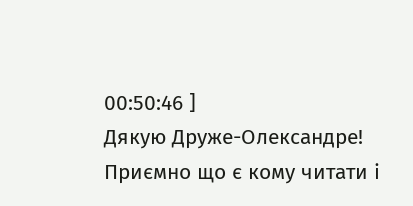00:50:46 ]
Дякую Друже-Олександре!
Приємно що є кому читати і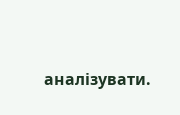аналізувати.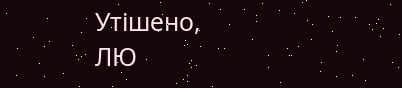Утішено,
ЛЮ